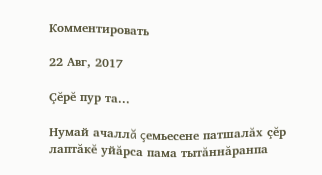Комментировать

22 Авг, 2017

Çĕрĕ пур та...

Нумай ачаллă çемьесене патшалăх çĕр лаптăкĕ уйăрса пама тытăннăранпа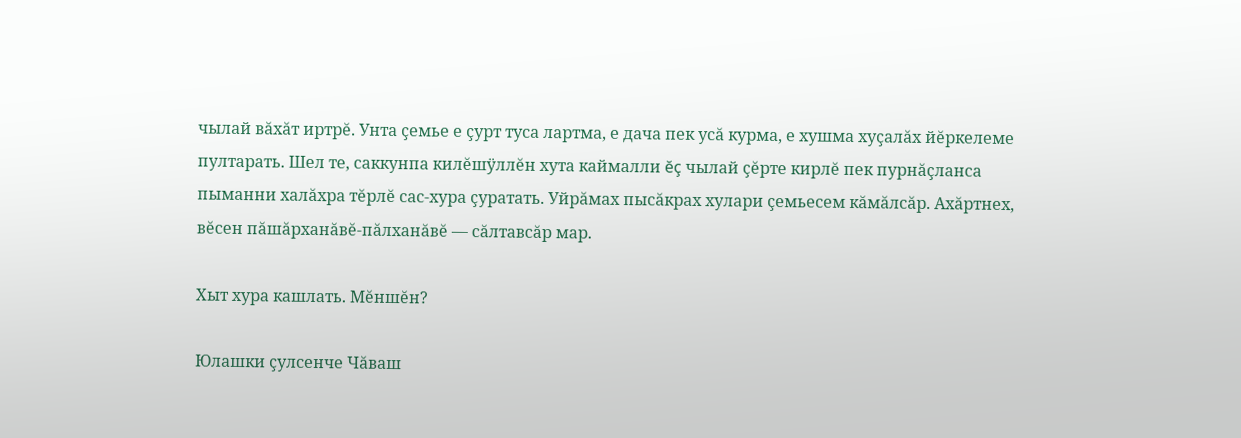чылай вăхăт иртрĕ. Унта çемье е çурт туса лартма, е дача пек усă курма, е хушма хуçалăх йĕркелеме пултарать. Шел те, саккунпа килĕшÿллĕн хута каймалли ĕç чылай çĕрте кирлĕ пек пурнăçланса пыманни халăхра тĕрлĕ сас-хура çуратать. Уйрăмах пысăкрах хулари çемьесем кăмăлсăр. Ахăртнех, вĕсен пăшăрханăвĕ-пăлханăвĕ — сăлтавсăр мар.

Хыт хура кашлать. Мĕншĕн?

Юлашки çулсенче Чăваш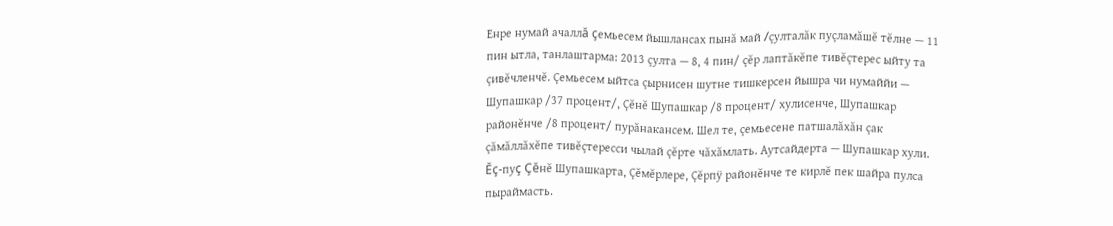Енре нумай ачаллă çемьесем йышлансах пынă май /çулталăк пуçламăшĕ тĕлне — 11 пин ытла, танлаштарма: 2013 çулта — 8, 4 пин/ çĕр лаптăкĕпе тивĕçтерес ыйту та çивĕчленчĕ. Çемьесем ыйтса çырнисен шутне тишкерсен йышра чи нумаййи — Шупашкар /37 процент/, Çĕнĕ Шупашкар /8 процент/ хулисенче, Шупашкар районĕнче /8 процент/ пурăнакансем. Шел те, çемьесене патшалăхăн çак çăмăллăхĕпе тивĕçтересси чылай çĕрте чăхăмлать. Аутсайдерта — Шупашкар хули. Ĕç-пуç Çĕнĕ Шупашкарта, Çĕмĕрлере, Çĕрпÿ районĕнче те кирлĕ пек шайра пулса пыраймасть.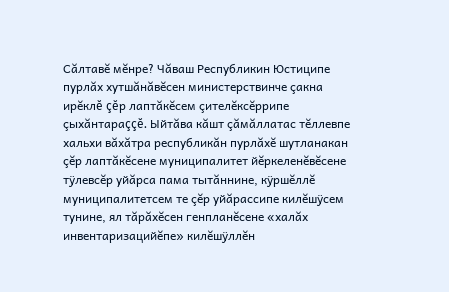Сăлтавĕ мĕнре? Чăваш Республикин Юстиципе пурлăх хутшăнăвĕсен министерствинче çакна ирĕклĕ çĕр лаптăкĕсем çителĕксĕррипе çыхăнтараççĕ. Ыйтăва кăшт çăмăллатас тĕллевпе хальхи вăхăтра республикăн пурлăхĕ шутланакан çĕр лаптăкĕсене муниципалитет йĕркеленĕвĕсене тÿлевсĕр уйăрса пама тытăннине, кÿршĕллĕ муниципалитетсем те çĕр уйăрассипе килĕшÿсем тунине, ял тăрăхĕсен генпланĕсене «халăх инвентаризацийĕпе» килĕшÿллĕн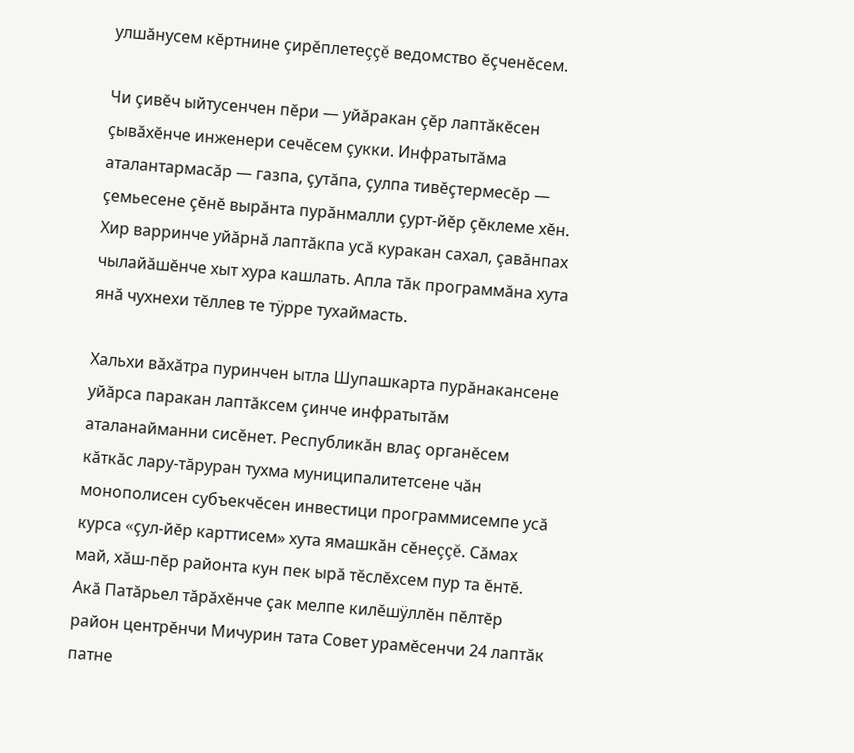улшăнусем кĕртнине çирĕплетеççĕ ведомство ĕçченĕсем.

Чи çивĕч ыйтусенчен пĕри — уйăракан çĕр лаптăкĕсен çывăхĕнче инженери сечĕсем çукки. Инфратытăма аталантармасăр — газпа, çутăпа, çулпа тивĕçтермесĕр — çемьесене çĕнĕ вырăнта пурăнмалли çурт-йĕр çĕклеме хĕн. Хир варринче уйăрнă лаптăкпа усă куракан сахал, çавăнпах чылайăшĕнче хыт хура кашлать. Апла тăк программăна хута янă чухнехи тĕллев те тÿрре тухаймасть.

Хальхи вăхăтра пуринчен ытла Шупашкарта пурăнакансене уйăрса паракан лаптăксем çинче инфратытăм аталанайманни сисĕнет. Республикăн влаç органĕсем кăткăс лару-тăруран тухма муниципалитетсене чăн монополисен субъекчĕсен инвестици программисемпе усă курса «çул-йĕр карттисем» хута ямашкăн сĕнеççĕ. Сăмах май, хăш-пĕр районта кун пек ырă тĕслĕхсем пур та ĕнтĕ. Акă Патăрьел тăрăхĕнче çак мелпе килĕшÿллĕн пĕлтĕр район центрĕнчи Мичурин тата Совет урамĕсенчи 24 лаптăк патне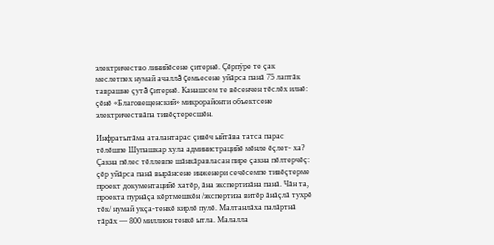электричество линийĕсене çитернĕ. Çĕрпÿре те çак меслетпех нумай ачаллă çемьесене уйăрса панă 75 лаптăк таврашне çутă çитернĕ. Канашсем те вĕсенчен тĕслĕх илнĕ: çĕнĕ «Благовещенский» микрорайонти объектсене электричествăпа тивĕçтересшĕн.

Инфратытăма аталантарас çивĕч ыйтăва татса парас тĕлĕшпе Шупашкар хула администрацийĕ мĕнле ĕçлет- ха? Çакна пĕлес тĕллевпе шăнкăравласан пире çакна пĕлтерчĕç: çĕр уйăрса панă вырăнсене инженери сечĕсемпе тивĕçтерме проект документацийĕ хатĕр, ăна экспертизăна панă. Чăн та, проекта пурнăçа кĕртмешкĕн /экспертиза витĕр ăнăçлă тухрĕ тĕк/ нумай укçа-тенкĕ кирлĕ пулĕ. Малтанлăха палăртнă тăрăх — 800 миллион тенкĕ ытла. Малалла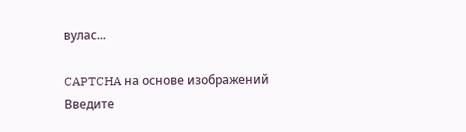вулас...

CAPTCHA на основе изображений
Введите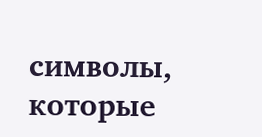символы, которые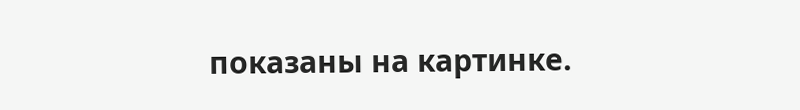показаны на картинке.